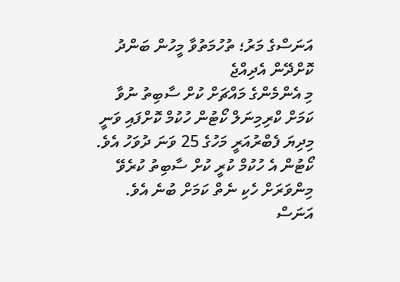އަނަސްގެ މަރު؛ ތުހުމަތުވާ މީހުން ބަންދު ކޮށްދޭން އެދިއްޖެ
މި އެންމެންގެ މައްޗަށް ކުށް ސާބިތު ނުވާ ކަމަށް ކްރިމިނަލް ކޯޓުން ހުކުމް ކޮށްފައި ވަނީ މިދިޔަ ފެބްރުއަރީ މަހުގެ 25 ވަނަ ދުވަހު އެވެ. ކޯޓުން އެ ހުކުމް ކުރީ ކުށް ސާބިތު ކުރެވޭ މިންވަރަށް ހެކި ނެތް ކަމަށް ބުނެ އެވެ.
އަނަސް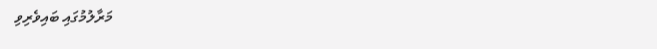މަރާލުމުގައި ބައިވެރިވި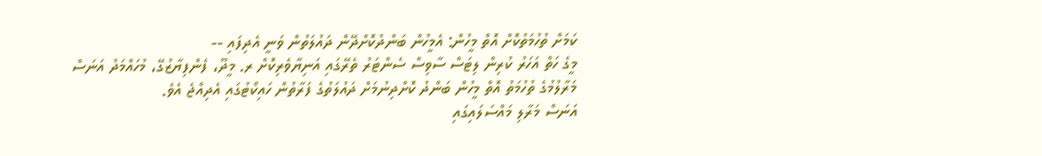ކަމަށް ތުހުމަތުކޮށް އޮތް މީހުން: އެމީހުން ބަންދުކޮށްދޭން ދައުލަތުން ވަނީ އެދިފައި --
މީގެ ހަތް އަހަރު ކުރިން ލިޓަސް ސާވިސް ސެންޓަރު ތެރޭގައި އަނިޔާވެރިކޮށް ރ. މީދޫ، ފެންފިޔާޒުގޭ، މުހައްމަދު އަނަސް މަރާލުމުގެ ތުހުމަތު އޮތް މީހުން ބަންދު ކޮށްދިނުމަށް ދައުލަތުގެ ފަރާތުން ހައިކޯޓުގައި އެދިއްޖެ އެވެ.
އަނަސް މަރާލި މައްސަލައިގައި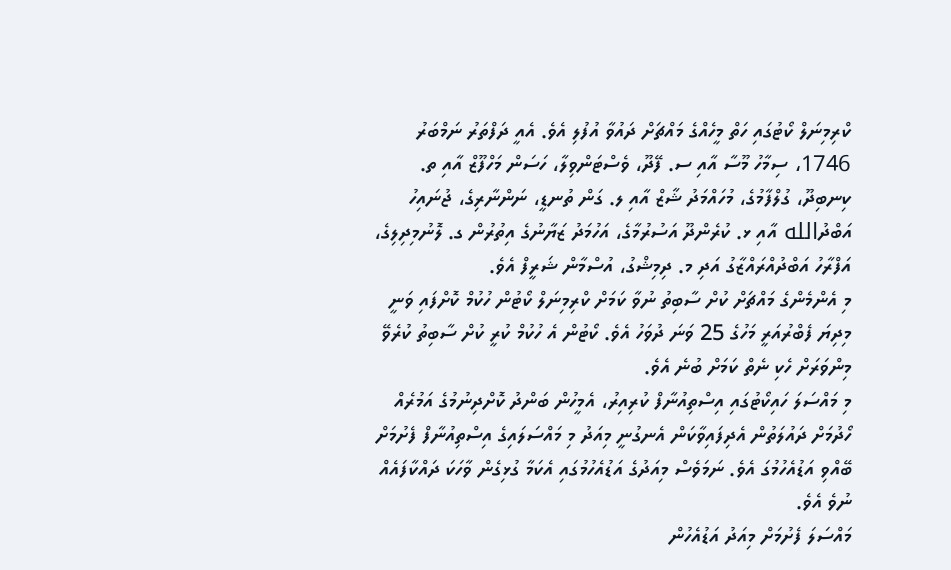ކްރިމިނަލް ކޯޓުގައި ހަތް މީހެއްގެ މައްޗަށް ދައުވާ އުފުލި އެވެ. އެއީ ދަފްތަރު ނަމްބަރު 1746، ސިމާހު މޫސާ އާއި ސ. ފޭދޫ، ވެސްޓަންވިލާ، ހަސަން މަހްފޫޒް އާއި ތ. ކިނބިދޫ، ގުލްފާމުގެ، މުހައްމަދު ޝާޒް އާއި ލ. ގަން ތުނޑީ، ނަންނާރިގެ، ޖުނައިހު އަބްދުالله އާއި ޅ. ކުރެންދޫ އަސުރުމާގެ، އަހުމަދު ޒަޔާނުގެ އިތުރުން ގ. ލޮނުމިދިލިގެ، އަފްރާހު އަބްދުއްރައްޒާގު އަދި މ. ދިމިޝްގު، އުސްމާން ޝަރީފް އެވެ.
މި އެންމެންގެ މައްޗަށް ކުށް ސާބިތު ނުވާ ކަމަށް ކްރިމިނަލް ކޯޓުން ހުކުމް ކޮށްފައި ވަނީ މިދިޔަ ފެބްރުއަރީ މަހުގެ 25 ވަނަ ދުވަހު އެވެ. ކޯޓުން އެ ހުކުމް ކުރީ ކުށް ސާބިތު ކުރެވޭ މިންވަރަށް ހެކި ނެތް ކަމަށް ބުނެ އެވެ.
މި މައްސަލަ ހައިކޯޓުގައި އިސްތިއުނާފް ކުރިއިރު، އެމީހުން ބަންދު ކޮށްދިނުމުގެ އަމުރެއް ހޯދުމަށް ދައުލަތުން އެދިފައިވާކަން އެނގުނީ މިއަދު މި މައްސަލައިގެ އިސްތިއުނާފް ފެށުމަށް ބޭއްވި އަޑުއެހުމުގަ އެވެ. ނަމަވެސް މިއަދުގެ އަޑުއެހުމުގައި އެކަމާ ގުޅިގެން ވާހަކަ ދައްކާފައެއް ނުވެ އެވެ.
މައްސަލަ ފެށުމަށް މިއަދު އަޑުއެހުން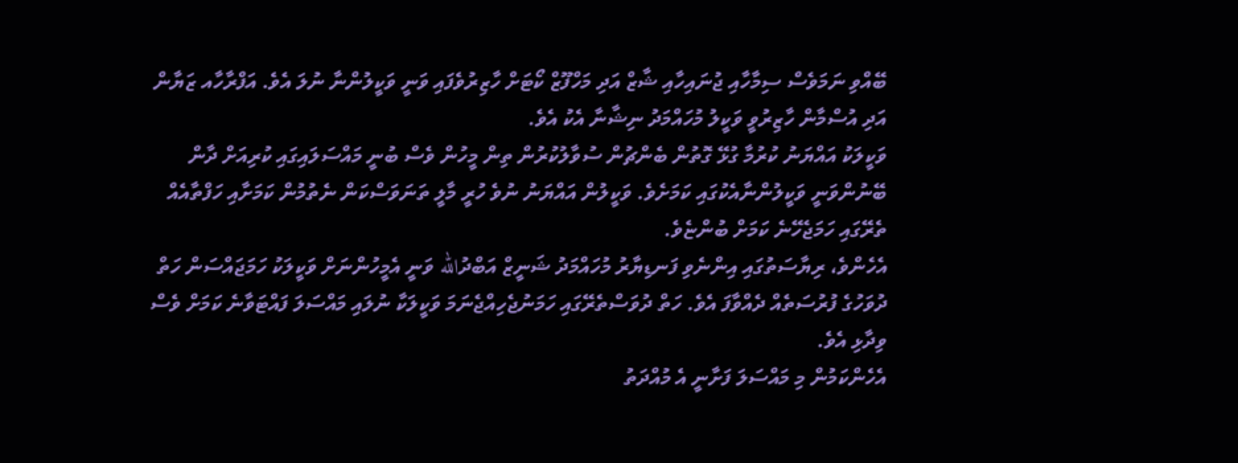ބޭއްވި ނަމަވެސް ސިމާހާއި ޖުނައިހާއި ޝާޒް އަދި މަހްފޫޒް ކޯޓަށް ހާޒިރުވެފައި ވަނީ ވަކީލުންނާ ނުލަ އެވެ. އަފްރާހާއ ޒަޔާން އަދި އުސްމާން ހާޒިރުވީ ވަކީލު މުހައްމަދު ނިޝާނާ އެކު އެވެ.
ވަކީލަކު އައްޔަނު ކުރުމާ ގުޅޭ ގޮތުން ބެންޗުން ސުވާލުކުރުން ތިން މީހުން ވެސް ބުނީ މައްސަލައިގައި ކުރިއަށް ދާން ބޭނުންވަނީ ވަކީލުންނާއެކުގައި ކަމަށެވެ. ވަކީލުން އައްޔަނު ނުވެ ހުރީ މާލީ ތަނަވަސްކަން ނެތުމުން ކަމަށާއި ހަފްތާއެއް ތެރޭގައި ހަމަޖެހޭނެ ކަމަށް ބުންޏެވެ.
އެހެންވެ، ރިޔާސަތުގައި އިންނެވި ފަނޑިޔާރު މުހައްމަދު ޝަނީޒް އަބްދުالله ވަނީ އެމީހުންނަށް ވަކީލަކު ހަމަޖައްސަން ހަތް ދުވަހުގެ ފުރުސަތެއް ދެއްވާފަ އެވެ. ހަތް ދުވަސްތެރޭގައި ހަމަނުޖެހިއްޖެނަމަ ވަކީލަކާ ނުލައި މައްސަލަ ފައްޓަވާނެ ކަމަށް ވެސް ވިދާޅި އެވެ.
އެހެންކަމުން މި މައްސަލަ ފަށާނީ އެ މުއްދަތު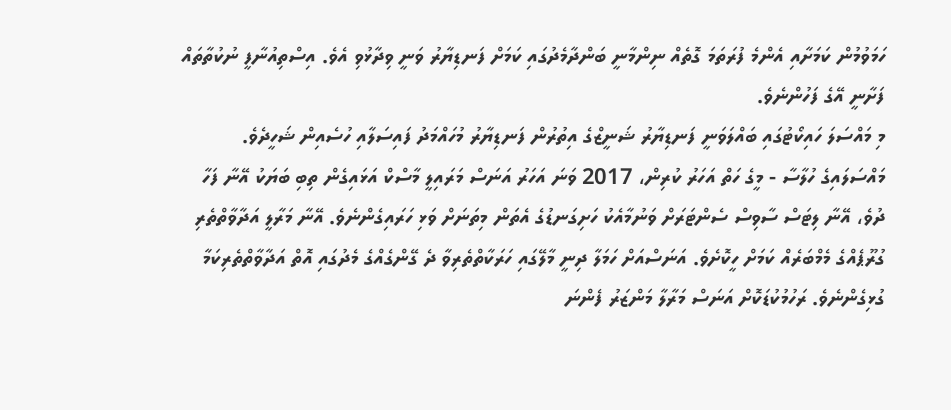ހަމަވުމުން ކަމަށާއި އެންމެ ފުރަތަމަ ގޮތެއް ނިންމާނީ ބަންދާމެދުގައި ކަމަށް ފަނޑިޔާރު ވަނީ ވިދާޅުވި އެވެ. އިސްތިއުނާފީ ނުކުތާތައް ފަށާނީ އޭގެ ފަހުންނެވެ.
މި މައްސަލަ ހައިކޯޓުގައި ބައްލަވަނީ ފަނޑިޔާރު ޝަނީޒްގެ އިތުރުން ފަނޑިޔާރު މުހައްމަދު ފައިސަލާއި ހުސެއިން ޝަހީދެވެ.
މައްސަލައިގެ ހުލާސާ - މީގެ ހަތް އަހަރު ކުރިން، 2017 ވަނަ އަހަރު އަނަސް މަރައިލީ މާސްކް އަޅައިގެން ތިބި ބަޔަކު އޭނާ ފަހާ ދުވެ، އޭނާ ލިޓަސް ސާވިސް ސެންޓަރަށް ވަނުމާއެކު ހަށިގަނޑުގެ އެތަން މިތަނަށް ވަޅި ހަރައިގެންނެވެ. އޭނާ މަރާލީ އަދާވާތްތެރި ގުރޫޕެއްގެ މެމްބަރެއް ކަމަށް ހީކޮށެވެ. އަނަސްއަށް ހަމަލާ ދިނީ މާލޭގައި ހަރަކާތްތެރިވާ ދެ ގޭންގެއްގެ މެދުގައި އޮތް އަދާވާތްތެރިކަމާ ގުޅިގެންނެވެ. ރަހުމުކުޑަކޮށް އަނަސް މަރާލާ މަންޒަރު ފެންނަ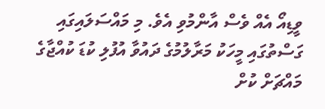ވީޑިއޯ އެއް ވެސް އާންމުވި އެވެ. މި މައްސަލައިގައި ގަސްތުގައި މީހަކު މަރާލުމުގެ ދައުވާ އުފުލި ކުޑަ ކުއްޖާގެ މައްޗަށް ކުށް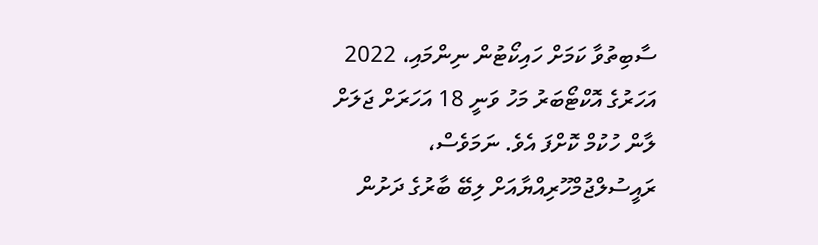ސާބިތުވާ ކަމަށް ހައިކޯޓުން ނިންމައި، 2022 އަހަރުގެ އޮކްޓޯބަރު މަހު ވަނީ 18 އަހަރަށް ޖަލަށް ލާން ހުކުމް ކޮށްފަ އެވެ. ނަމަވެސް، ރައީސުލްޖުމްހޫރިއްޔާއަށް ލިބޭ ބާރުގެ ދަށުން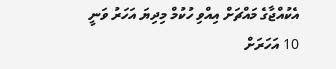އެކުއްޖާގެ މައްޗަށް އިއްވި ހުކުމް މިދިޔަ އަހަރު ވަނީ 10 އަހަރަށް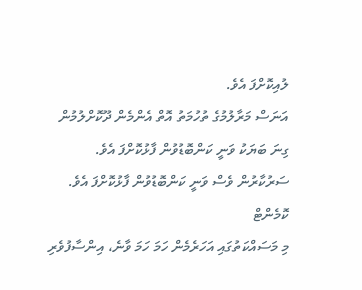ލުއިކޮށްފަ އެވެ.
އަނަސް މަރާލުމުގެ ތުހުމަތު އޮތް އެންމެން ދޫކޮށްލުމުން ގިނަ ބަޔަކު ވަނީ ކަންބޮޑުވުން ފާޅުކޮށްފަ އެވެ. ސަރުކާރުން ވެސް ވަނީ ކަންބޮޑުވުން ފާޅުކޮށްފަ އެވެ.
ކޮމެންޓް
މި މަސައްކަތުގައި އަހަރެމެން ހަމަ ހަމަ ވާނެ، އިންސާފުވެރި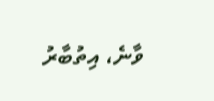ވާނެ، އިތުބާރު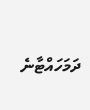ދަމަހައްޓާނެ